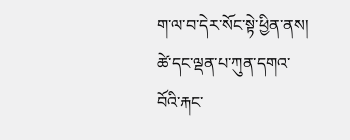ག་ལ་བ་དེར་སོང་སྟེ་ཕྱིན་ནས། ཚེ་དང་ལྡན་པ་ཀུན་དགའ་བོའི་རྐང་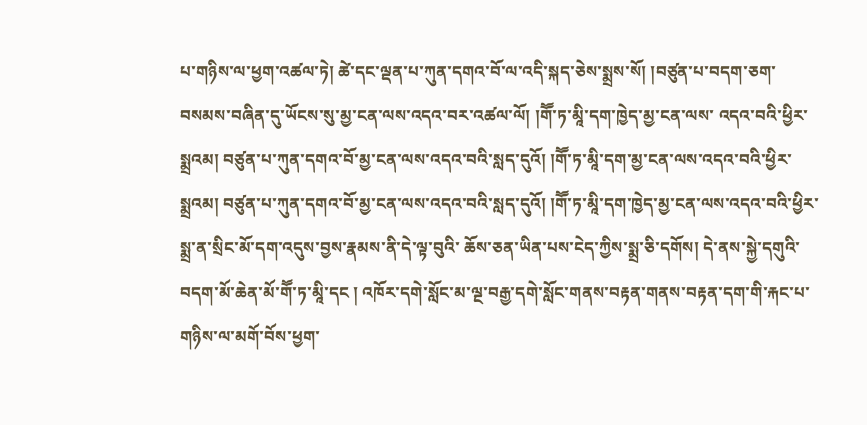པ་གཉིས་ལ་ཕྱག་འཚལ་ཏེ། ཚེ་དང་ལྡན་པ་ཀུན་དགའ་བོ་ལ་འདི་སྐད་ཅེས་སྨྲས་སོ། །བཙུན་པ་བདག་ཅག་བསམས་བཞིན་དུ་ཡོངས་སུ་མྱ་ངན་ལས་འདའ་བར་འཚལ་ལོ། །གཽ་ཏ་མཱི་དག་ཁྱེད་མྱ་ངན་ལས་ འདའ་བའི་ཕྱིར་སྨྲའམ། བཙུན་པ་ཀུན་དགའ་བོ་མྱ་ངན་ལས་འདའ་བའི་སླད་དུའོ། །གཽ་ཏ་མཱི་དག་མྱ་ངན་ལས་འདའ་བའི་ཕྱིར་སྨྲའམ། བཙུན་པ་ཀུན་དགའ་བོ་མྱ་ངན་ལས་འདའ་བའི་སླད་དུའོ། །གཽ་ཏ་མཱི་དག་ཁྱེད་མྱ་ངན་ལས་འདའ་བའི་ཕྱིར་སྨྲ་ན་སྲིང་མོ་དག་འདུས་བྱས་རྣམས་ནི་དེ་ལྟ་བུའི་ ཆོས་ཅན་ཡིན་པས་ངེད་ཀྱིས་སྨྲ་ཅི་དགོས། དེ་ནས་སྐྱེ་དགུའི་བདག་མོ་ཆེན་མོ་གཽ་ཏ་མཱི་དང ། འཁོར་དགེ་སློང་མ་ལྔ་བརྒྱ་དགེ་སློང་གནས་བརྟན་གནས་བརྟན་དག་གི་རྐང་པ་གཉིས་ལ་མགོ་བོས་ཕྱག་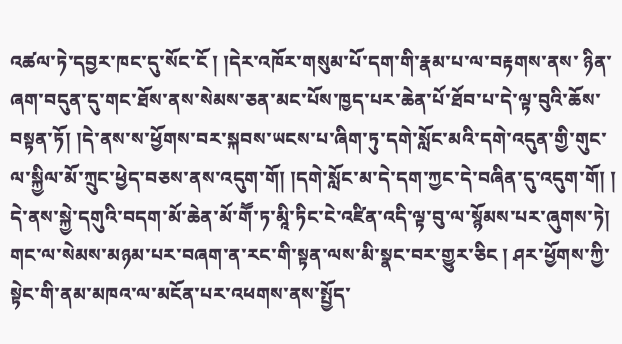འཚལ་ཏེ་དབྱར་ཁང་དུ་སོང་ངོ ། །དེར་འཁོར་གསུམ་པོ་དག་གི་རྣམ་པ་ལ་བརྟགས་ནས་ ཉིན་ཞག་བདུན་དུ་གང་ཐོས་ནས་སེམས་ཅན་མང་པོས་ཁྱད་པར་ཆེན་པོ་ཐོབ་པ་དེ་ལྟ་བུའི་ཆོས་བསྟན་ཏོ། །དེ་ནས་ས་ཕྱོགས་བར་སྐབས་ཡངས་པ་ཞིག་ཏུ་དགེ་སློང་མའི་དགེ་འདུན་གྱི་གུང་ལ་སྐྱིལ་མོ་ཀྲུང་ཕྱེད་བཅས་ནས་འདུག་གོ། །དགེ་སློང་མ་དེ་དག་ཀྱང་དེ་བཞིན་དུ་འདུག་གོ། ། དེ་ནས་སྐྱེ་དགུའི་བདག་མོ་ཆེན་མོ་གཽ་ཏ་མཱི་ཏིང་ངེ་འཛིན་འདི་ལྟ་བུ་ལ་སྙོམས་པར་ཞུགས་ཏེ། གང་ལ་སེམས་མཉམ་པར་བཞག་ན་རང་གི་སྟན་ལས་མི་སྣང་བར་གྱུར་ཅིང ། ཤར་ཕྱོགས་ཀྱི་སྟེང་གི་ནམ་མཁའ་ལ་མངོན་པར་འཕགས་ནས་སྤྱོད་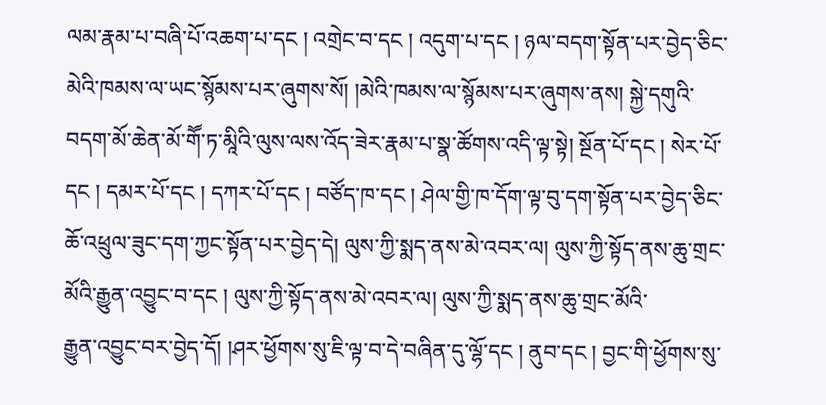ལམ་རྣམ་པ་བཞི་པོ་འཆག་པ་དང ། འགྲེང་བ་དང ། འདུག་པ་དང ། ཉལ་བདག་སྟོན་པར་བྱེད་ཅིང་མེའི་ཁམས་ལ་ཡང་སྙོམས་པར་ཞུགས་སོ། །མེའི་ཁམས་ལ་སྙོམས་པར་ཞུགས་ནས། སྐྱེ་དགུའི་བདག་མོ་ཆེན་མོ་གཽ་ཏ་མཱིའི་ལུས་ལས་འོད་ཟེར་རྣམ་པ་སྣ་ཚོགས་འདི་ལྟ་སྟེ། སྔོན་པོ་དང ། སེར་པོ་དང ། དམར་པོ་དང ། དཀར་པོ་དང ། བཙོད་ཁ་དང ། ཤེལ་གྱི་ཁ་དོག་ལྟ་བུ་དག་སྟོན་པར་བྱེད་ཅིང་ཆོ་འཕྲུལ་ཟུང་དག་ཀྱང་སྟོན་པར་བྱེད་དེ། ལུས་ཀྱི་སྨད་ནས་མེ་འབར་ལ། ལུས་ཀྱི་སྟོད་ནས་ཆུ་གྲང་མོའི་རྒྱུན་འབྱུང་བ་དང ། ལུས་ཀྱི་སྟོད་ནས་མེ་འབར་ལ། ལུས་ཀྱི་སྨད་ནས་ཆུ་གྲང་མོའི་
རྒྱུན་འབྱུང་བར་བྱེད་དོ། །ཤར་ཕྱོགས་སུ་ཇི་ལྟ་བ་དེ་བཞིན་དུ་ལྷོ་དང ། ནུབ་དང ། བྱང་གི་ཕྱོགས་སུ་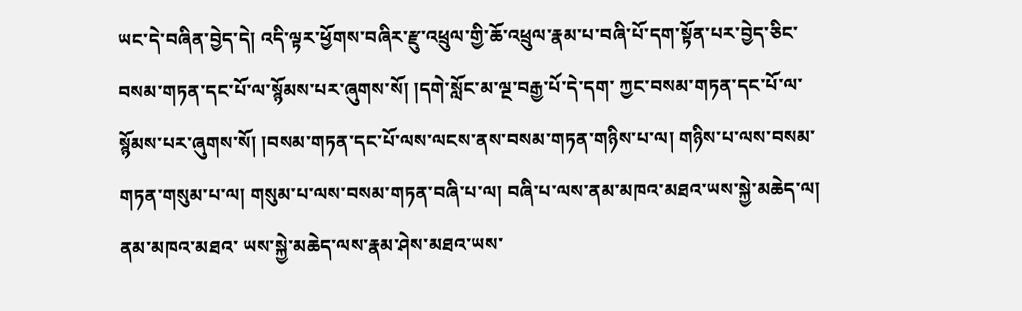ཡང་དེ་བཞིན་བྱེད་དེ། འདི་ལྟར་ཕྱོགས་བཞིར་རྫུ་འཕྲུལ་གྱི་ཆོ་འཕྲུལ་རྣམ་པ་བཞི་པོ་དག་སྟོན་པར་བྱེད་ཅིང་བསམ་གཏན་དང་པོ་ལ་སྙོམས་པར་ཞུགས་སོ། །དགེ་སློང་མ་ལྔ་བརྒྱ་པོ་དེ་དག་ ཀྱང་བསམ་གཏན་དང་པོ་ལ་སྙོམས་པར་ཞུགས་སོ། །བསམ་གཏན་དང་པོ་ལས་ལངས་ནས་བསམ་གཏན་གཉིས་པ་ལ། གཉིས་པ་ལས་བསམ་གཏན་གསུམ་པ་ལ། གསུམ་པ་ལས་བསམ་གཏན་བཞི་པ་ལ། བཞི་པ་ལས་ནམ་མཁའ་མཐའ་ཡས་སྐྱེ་མཆེད་ལ། ནམ་མཁའ་མཐའ་ ཡས་སྐྱེ་མཆེད་ལས་རྣམ་ཤེས་མཐའ་ཡས་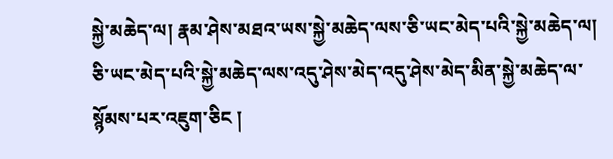སྐྱེ་མཆེད་ལ། རྣམ་ཤེས་མཐའ་ཡས་སྐྱེ་མཆེད་ལས་ཅི་ཡང་མེད་པའི་སྐྱེ་མཆེད་ལ། ཅི་ཡང་མེད་པའི་སྐྱེ་མཆེད་ལས་འདུ་ཤེས་མེད་འདུ་ཤེས་མེད་མིན་སྐྱེ་མཆེད་ལ་སྙོམས་པར་འཇུག་ཅིང །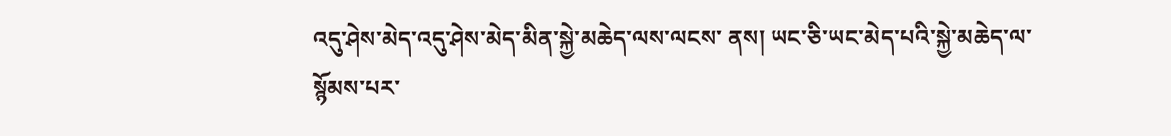འདུ་ཤེས་མེད་འདུ་ཤེས་མེད་མིན་སྐྱེ་མཆེད་ལས་ལངས་ ནས། ཡང་ཅི་ཡང་མེད་པའི་སྐྱེ་མཆེད་ལ་སྙོམས་པར་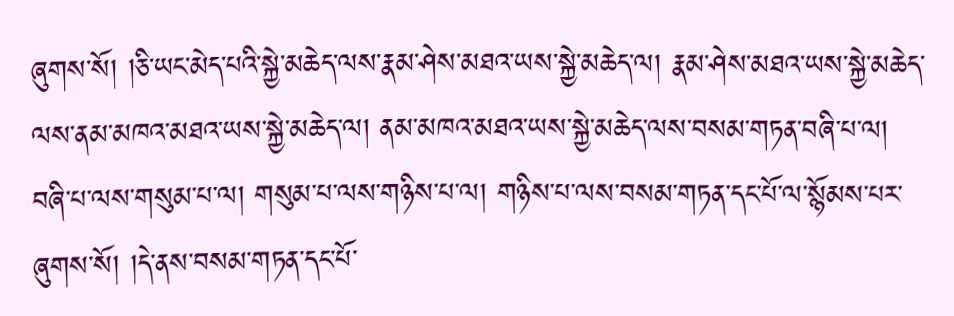ཞུགས་སོ། །ཅི་ཡང་མེད་པའི་སྐྱེ་མཆེད་ལས་རྣམ་ཤེས་མཐའ་ཡས་སྐྱེ་མཆེད་ལ། རྣམ་ཤེས་མཐའ་ཡས་སྐྱེ་མཆེད་ལས་ནམ་མཁའ་མཐའ་ཡས་སྐྱེ་མཆེད་ལ། ནམ་མཁའ་མཐའ་ཡས་སྐྱེ་མཆེད་ལས་བསམ་གཏན་བཞི་པ་ལ། བཞི་པ་ལས་གསུམ་པ་ལ། གསུམ་པ་ལས་གཉིས་པ་ལ། གཉིས་པ་ལས་བསམ་གཏན་དང་པོ་ལ་སྙོམས་པར་ཞུགས་སོ། །དེ་ནས་བསམ་གཏན་དང་པོ་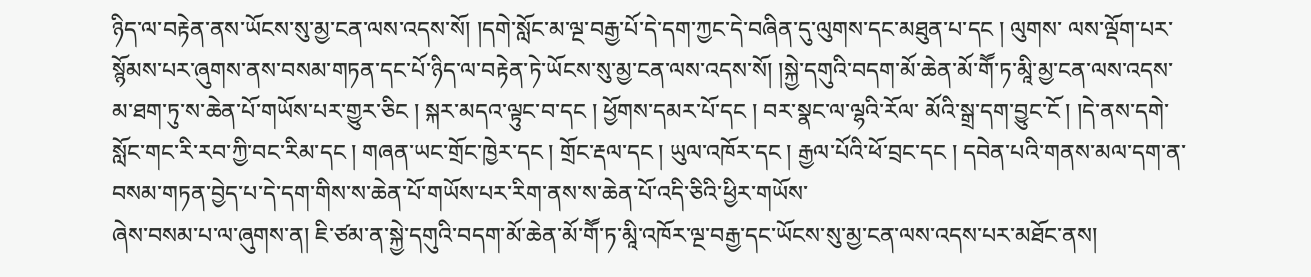ཉིད་ལ་བརྟེན་ནས་ཡོངས་སུ་མྱ་ངན་ལས་འདས་སོ། །དགེ་སློང་མ་ལྔ་བརྒྱ་པོ་དེ་དག་ཀྱང་དེ་བཞིན་དུ་ལུགས་དང་མཐུན་པ་དང ། ལུགས་ ལས་ལྡོག་པར་སྙོམས་པར་ཞུགས་ནས་བསམ་གཏན་དང་པོ་ཉིད་ལ་བརྟེན་ཏེ་ཡོངས་སུ་མྱ་ངན་ལས་འདས་སོ། །སྐྱེ་དགུའི་བདག་མོ་ཆེན་མོ་གཽ་ཏ་མཱི་མྱ་ངན་ལས་འདས་མ་ཐག་ཏུ་ས་ཆེན་པོ་གཡོས་པར་གྱུར་ཅིང ། སྐར་མདའ་ལྟུང་བ་དང ། ཕྱོགས་དམར་པོ་དང ། བར་སྣང་ལ་ལྷའི་རོལ་ མོའི་སྒྲ་དག་བྱུང་ངོ ། །དེ་ནས་དགེ་སློང་གང་རི་རབ་ཀྱི་བང་རིམ་དང ། གཞན་ཡང་གྲོང་ཁྱེར་དང ། གྲོང་རྡལ་དང ། ཡུལ་འཁོར་དང ། རྒྱལ་པོའི་ཕོ་བྲང་དང ། དབེན་པའི་གནས་མལ་དག་ན་བསམ་གཏན་བྱེད་པ་དེ་དག་གིས་ས་ཆེན་པོ་གཡོས་པར་རིག་ནས་ས་ཆེན་པོ་འདི་ཅིའི་ཕྱིར་གཡོས་
ཞེས་བསམ་པ་ལ་ཞུགས་ན། ཇི་ཙམ་ན་སྐྱེ་དགུའི་བདག་མོ་ཆེན་མོ་གཽ་ཏ་མཱི་འཁོར་ལྔ་བརྒྱ་དང་ཡོངས་སུ་མྱ་ངན་ལས་འདས་པར་མཐོང་ནས།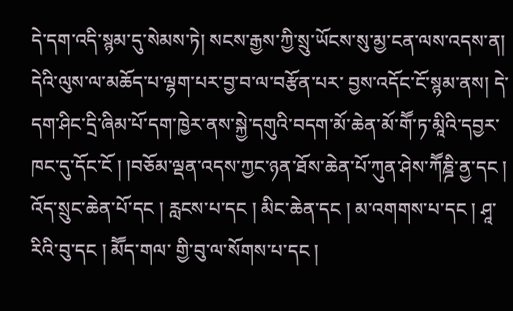དེ་དག་འདི་སྙམ་དུ་སེམས་ཏེ། སངས་རྒྱས་ཀྱི་སྲུ་ཡོངས་སུ་མྱ་ངན་ལས་འདས་ན། དེའི་ལུས་ལ་མཆོད་པ་ལྷག་པར་བྱ་བ་ལ་བརྩོན་པར་ བྱས་འདོང་ངོ་སྙམ་ནས། དེ་དག་ཤིང་དྲི་ཞིམ་པོ་དག་ཁྱེར་ནས་སྐྱེ་དགུའི་བདག་མོ་ཆེན་མོ་གཽ་ཏ་མཱིའི་དབྱར་ཁང་དུ་དོང་ངོ ། །བཅོམ་ལྡན་འདས་ཀྱང་ཉན་ཐོས་ཆེན་པོ་ཀུན་ཤེས་ཀཽཎྜི་ནྱ་དང ། འོད་སྲུང་ཆེན་པོ་དང ། རླངས་པ་དང ། མིང་ཆེན་དང ། མ་འགགས་པ་དང ། ཤཱ་རིའི་བུ་དང ། མཽད་གལ་ གྱི་བུ་ལ་སོགས་པ་དང །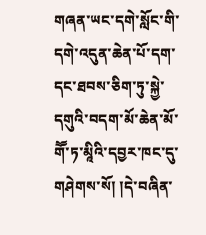གཞན་ཡང་དགེ་སློང་གི་དགེ་འདུན་ཆེན་པོ་དག་དང་ཐབས་ཅིག་ཏུ་སྐྱེ་དགུའི་བདག་མོ་ཆེན་མོ་གཽ་ཏ་མཱིའི་དབྱར་ཁང་དུ་གཤེགས་སོ། །དེ་བཞིན་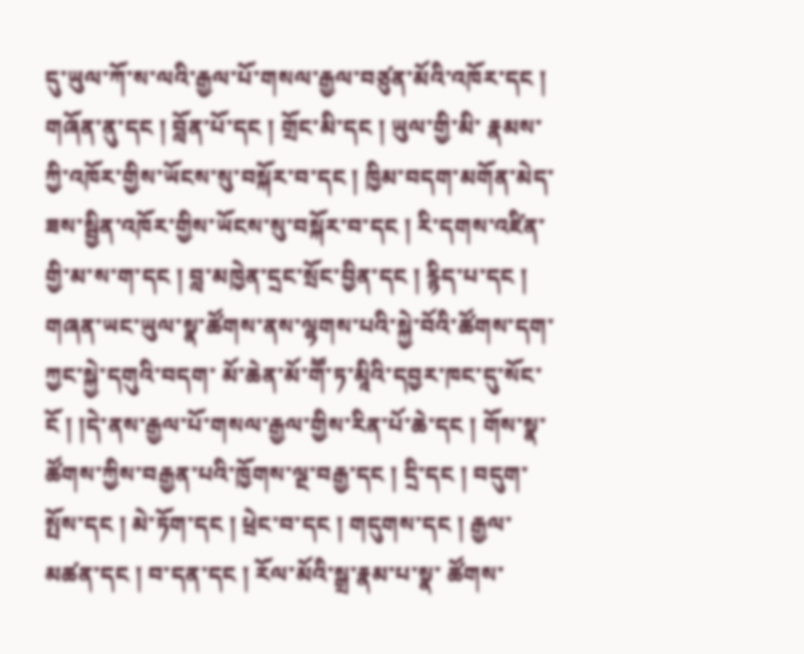དུ་ཡུལ་ཀོ་ས་ལའི་རྒྱལ་པོ་གསལ་རྒྱལ་བཙུན་མོའི་འཁོར་དང ། གཞོན་ནུ་དང ། བློན་པོ་དང ། གྲོང་མི་དང ། ཡུལ་གྱི་མི་ རྣམས་ཀྱི་འཁོར་གྱིས་ཡོངས་སུ་བསྐོར་བ་དང ། ཁྱིམ་བདག་མགོན་མེད་ཟས་སྦྱིན་འཁོར་གྱིས་ཡོངས་སུ་བསྐོར་བ་དང ། རི་དགས་འཛིན་གྱི་མ་ས་ག་དང ། བླ་མཁྱེན་དྲང་སྲོང་བྱིན་དང ། རྙིད་པ་དང ། གཞན་ཡང་ཡུལ་སྣ་ཚོགས་ནས་ལྷགས་པའི་སྐྱེ་བོའི་ཚོགས་དག་ཀྱང་སྐྱེ་དགུའི་བདག་ མོ་ཆེན་མོ་གཽ་ཏ་མཱིའི་དབྱར་ཁང་དུ་སོང་ངོ ། །དེ་ནས་རྒྱལ་པོ་གསལ་རྒྱལ་གྱིས་རིན་པོ་ཆེ་དང ། གོས་སྣ་ཚོགས་ཀྱིས་བརྒྱན་པའི་ཁྱོགས་ལྔ་བརྒྱ་དང ། དྲི་དང ། བདུག་སྤོས་དང ། མེ་ཏོག་དང ། ཕྲེང་བ་དང ། གདུགས་དང ། རྒྱལ་མཚན་དང ། བ་དན་དང ། རོལ་མོའི་སྒྲ་རྣམ་པ་སྣ་ ཚོགས་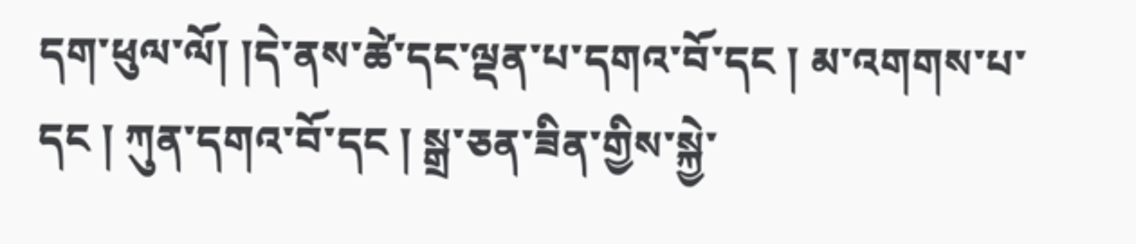དག་ཕུལ་ལོ། །དེ་ནས་ཚེ་དང་ལྡན་པ་དགའ་བོ་དང ། མ་འགགས་པ་དང ། ཀུན་དགའ་བོ་དང ། སྒྲ་ཅན་ཟིན་གྱིས་སྐྱེ་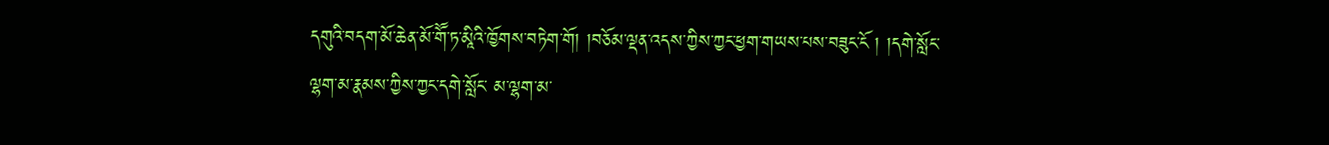དགུའི་བདག་མོ་ཆེན་མོ་གཽ་ཏ་མཱིའི་ཁྱོགས་བཏེག་གོ། །བཅོམ་ལྡན་འདས་ཀྱིས་ཀྱང་ཕྱག་གཡས་པས་བཟུང་ངོ ། །དགེ་སློང་ལྷག་མ་རྣམས་ཀྱིས་ཀྱང་དགེ་སློང་ མ་ལྷག་མ་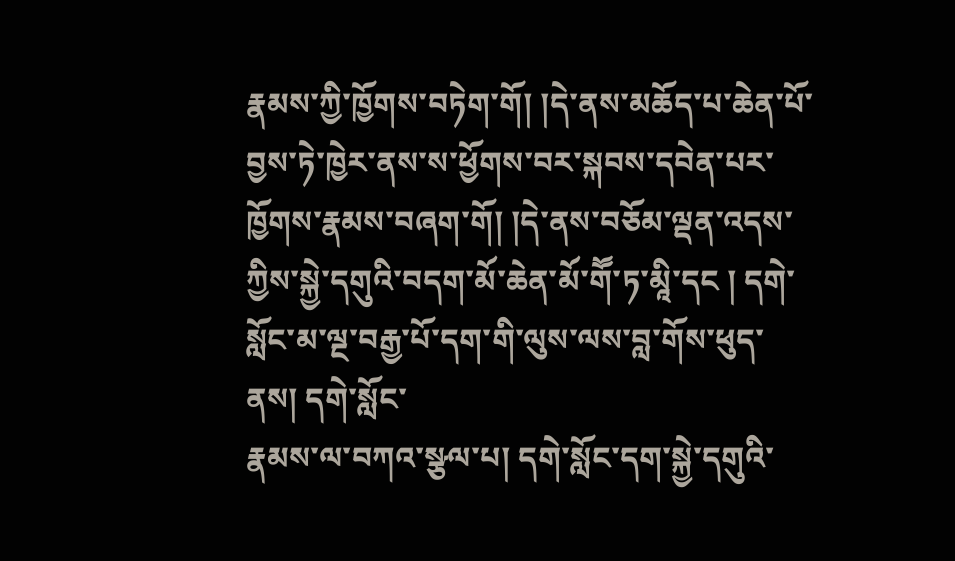རྣམས་ཀྱི་ཁྱོགས་བཏེག་གོ། །དེ་ནས་མཆོད་པ་ཆེན་པོ་བྱས་ཏེ་ཁྱེར་ནས་ས་ཕྱོགས་བར་སྐབས་དབེན་པར་ཁྱོགས་རྣམས་བཞག་གོ། །དེ་ནས་བཅོམ་ལྡན་འདས་ཀྱིས་སྐྱེ་དགུའི་བདག་མོ་ཆེན་མོ་གཽ་ཏ་མཱི་དང ། དགེ་སློང་མ་ལྔ་བརྒྱ་པོ་དག་གི་ལུས་ལས་བླ་གོས་ཕུད་ནས། དགེ་སློང་
རྣམས་ལ་བཀའ་སྩལ་པ། དགེ་སློང་དག་སྐྱེ་དགུའི་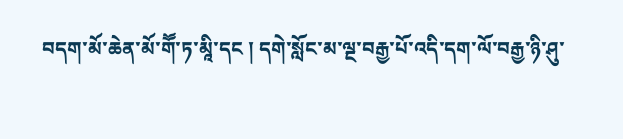བདག་མོ་ཆེན་མོ་གཽ་ཏ་མཱི་དང ། དགེ་སློང་མ་ལྔ་བརྒྱ་པོ་འདི་དག་ལོ་བརྒྱ་ཉི་ཤུ་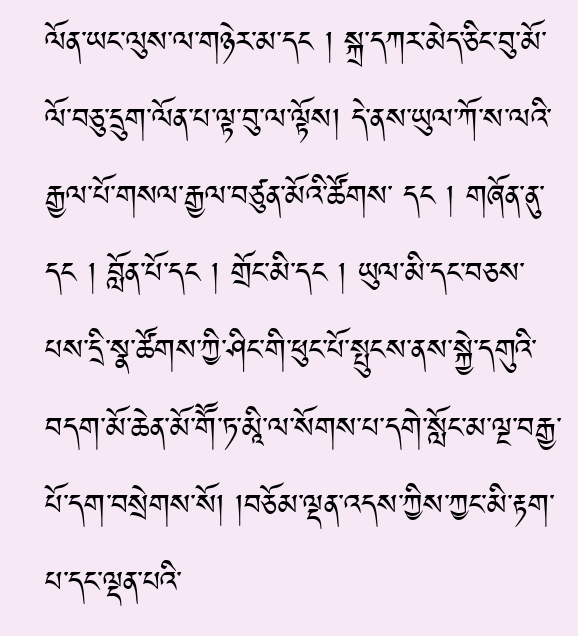ལོན་ཡང་ལུས་ལ་གཉེར་མ་དང ། སྐྲ་དཀར་མེད་ཅིང་བུ་མོ་ལོ་བཅུ་དྲུག་ལོན་པ་ལྟ་བུ་ལ་ལྟོས། དེ་ནས་ཡུལ་ཀོ་ས་ལའི་རྒྱལ་པོ་གསལ་རྒྱལ་བཙུན་མོའི་ཚོགས་ དང ། གཞོན་ནུ་དང ། བློན་པོ་དང ། གྲོང་མི་དང ། ཡུལ་མི་དང་བཅས་པས་དྲི་སྣ་ཚོགས་ཀྱི་ཤིང་གི་ཕུང་པོ་སྤུངས་ནས་སྐྱེ་དགུའི་བདག་མོ་ཆེན་མོ་གཽ་ཏ་མཱི་ལ་སོགས་པ་དགེ་སློང་མ་ལྔ་བརྒྱ་པོ་དག་བསྲེགས་སོ། །བཅོམ་ལྡན་འདས་ཀྱིས་ཀྱང་མི་རྟག་པ་དང་ལྡན་པའི་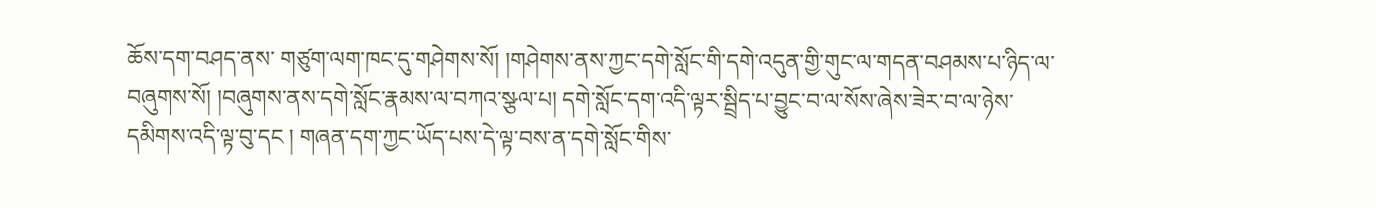ཆོས་དག་བཤད་ནས་ གཙུག་ལག་ཁང་དུ་གཤེགས་སོ། །གཤེགས་ནས་ཀྱང་དགེ་སློང་གི་དགེ་འདུན་གྱི་གུང་ལ་གདན་བཤམས་པ་ཉིད་ལ་བཞུགས་སོ། །བཞུགས་ནས་དགེ་སློང་རྣམས་ལ་བཀའ་སྩལ་པ། དགེ་སློང་དག་འདི་ལྟར་སྦྲིད་པ་བྱུང་བ་ལ་སོས་ཞེས་ཟེར་བ་ལ་ཉེས་དམིགས་འདི་ལྟ་བུ་དང ། གཞན་དག་ཀྱང་ཡོད་པས་དེ་ལྟ་བས་ན་དགེ་སློང་གིས་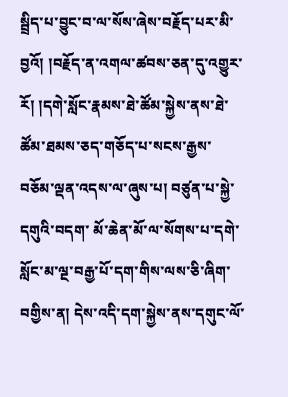སྦྲིད་པ་བྱུང་བ་ལ་སོས་ཞེས་བརྗོད་པར་མི་བྱའོ། །བརྗོད་ན་འགལ་ཚབས་ཅན་དུ་འགྱུར་རོ། །དགེ་སློང་རྣམས་ཐེ་ཚོམ་སྐྱེས་ནས་ཐེ་ཚོམ་ཐམས་ཅད་གཅོད་པ་སངས་རྒྱས་བཅོམ་ལྡན་འདས་ལ་ཞུས་པ། བཙུན་པ་སྐྱེ་དགུའི་བདག་ མོ་ཆེན་མོ་ལ་སོགས་པ་དགེ་སློང་མ་ལྔ་བརྒྱ་པོ་དག་གིས་ལས་ཅི་ཞིག་བགྱིས་ན། དེས་འདི་དག་སྐྱེས་ནས་དགུང་ལོ་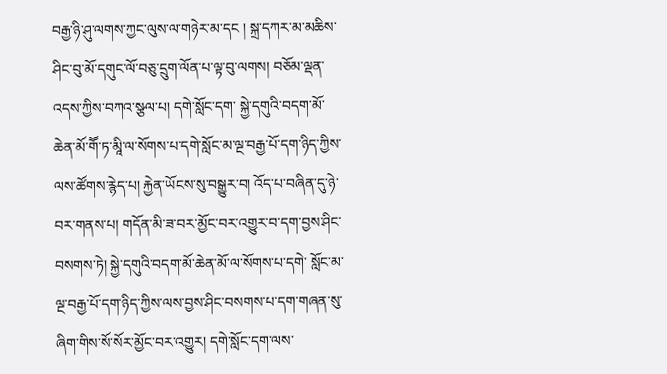བརྒྱ་ཉི་ཤུ་ལགས་ཀྱང་ལུས་ལ་གཉེར་མ་དང ། སྐྲ་དཀར་མ་མཆིས་ཤིང་བུ་མོ་དགུང་ལོ་བཅུ་དྲུག་ལོན་པ་ལྟ་བུ་ལགས། བཅོམ་ལྡན་འདས་ཀྱིས་བཀའ་སྩལ་པ། དགེ་སློང་དག་ སྐྱེ་དགུའི་བདག་མོ་ཆེན་མོ་གཽ་ཏ་མཱི་ལ་སོགས་པ་དགེ་སློང་མ་ལྔ་བརྒྱ་པོ་དག་ཉིད་ཀྱིས་ལས་ཚོགས་རྙེད་པ། རྐྱེན་ཡོངས་སུ་བསྒྱུར་བ། འོད་པ་བཞིན་དུ་ཉེ་བར་གནས་པ། གདོན་མི་ཟ་བར་མྱོང་བར་འགྱུར་བ་དག་བྱས་ཤིང་བསགས་ཏེ། སྐྱེ་དགུའི་བདག་མོ་ཆེན་མོ་ལ་སོགས་པ་དགེ་ སློང་མ་ལྔ་བརྒྱ་པོ་དག་ཉིད་ཀྱིས་ལས་བྱས་ཤིང་བསགས་པ་དག་གཞན་སུ་ཞིག་གིས་སོ་སོར་མྱོང་བར་འགྱུར། དགེ་སློང་དག་ལས་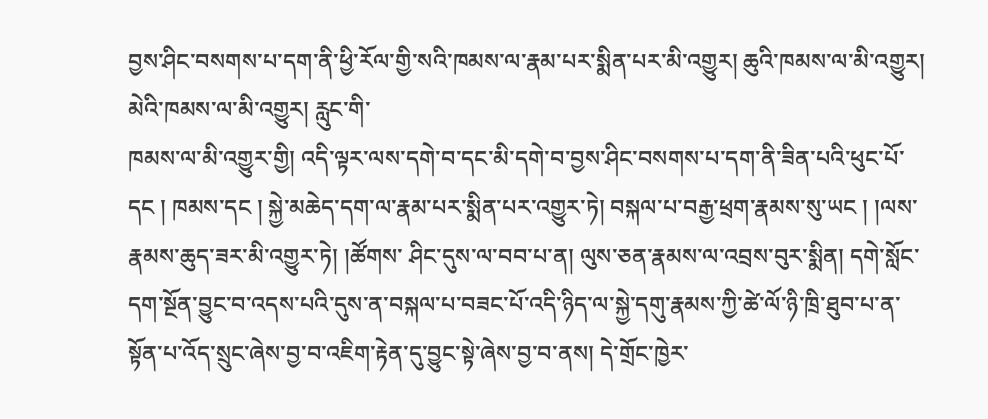བྱས་ཤིང་བསགས་པ་དག་ནི་ཕྱི་རོལ་གྱི་སའི་ཁམས་ལ་རྣམ་པར་སྨིན་པར་མི་འགྱུར། ཆུའི་ཁམས་ལ་མི་འགྱུར། མེའི་ཁམས་ལ་མི་འགྱུར། རླུང་གི་
ཁམས་ལ་མི་འགྱུར་གྱི། འདི་ལྟར་ལས་དགེ་བ་དང་མི་དགེ་བ་བྱས་ཤིང་བསགས་པ་དག་ནི་ཟིན་པའི་ཕུང་པོ་དང ། ཁམས་དང ། སྐྱེ་མཆེད་དག་ལ་རྣམ་པར་སྨིན་པར་འགྱུར་ཏེ། བསྐལ་པ་བརྒྱ་ཕྲག་རྣམས་སུ་ཡང ། །ལས་རྣམས་ཆུད་ཟར་མི་འགྱུར་ཏེ། །ཚོགས་ ཤིང་དུས་ལ་བབ་པ་ན། ལུས་ཅན་རྣམས་ལ་འབྲས་བུར་སྨིན། དགེ་སློང་དག་སྔོན་བྱུང་བ་འདས་པའི་དུས་ན་བསྐལ་པ་བཟང་པོ་འདི་ཉིད་ལ་སྐྱེ་དགུ་རྣམས་ཀྱི་ཚེ་ལོ་ཉི་ཁྲི་ཐུབ་པ་ན་སྟོན་པ་འོད་སྲུང་ཞེས་བྱ་བ་འཇིག་རྟེན་དུ་བྱུང་སྟེ་ཞེས་བྱ་བ་ནས། དེ་གྲོང་ཁྱེར་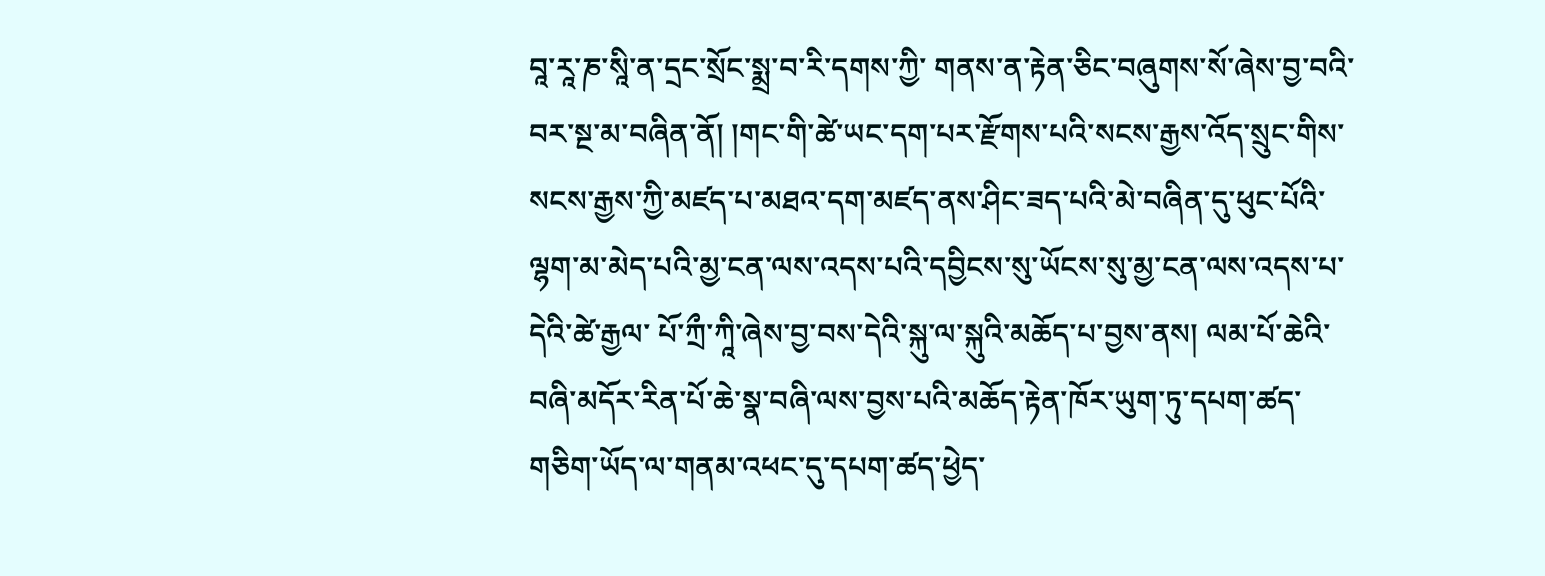བཱ་རཱ་ཎ་སཱི་ན་དྲང་སྲོང་སྨྲ་བ་རི་དགས་ཀྱི་ གནས་ན་རྟེན་ཅིང་བཞུགས་སོ་ཞེས་བྱ་བའི་བར་སྔ་མ་བཞིན་ནོ། །གང་གི་ཚེ་ཡང་དག་པར་རྫོགས་པའི་སངས་རྒྱས་འོད་སྲུང་གིས་སངས་རྒྱས་ཀྱི་མཛད་པ་མཐའ་དག་མཛད་ནས་ཤིང་ཟད་པའི་མེ་བཞིན་དུ་ཕུང་པོའི་ལྷག་མ་མེད་པའི་མྱ་ངན་ལས་འདས་པའི་དབྱིངས་སུ་ཡོངས་སུ་མྱ་ངན་ལས་འདས་པ་དེའི་ཚེ་རྒྱལ་ པོ་ཀྲྀ་ཀཱི་ཞེས་བྱ་བས་དེའི་སྐུ་ལ་སྐུའི་མཆོད་པ་བྱས་ནས། ལམ་པོ་ཆེའི་བཞི་མདོར་རིན་པོ་ཆེ་སྣ་བཞི་ལས་བྱས་པའི་མཆོད་རྟེན་ཁོར་ཡུག་ཏུ་དཔག་ཚད་གཅིག་ཡོད་ལ་གནམ་འཕང་དུ་དཔག་ཚད་ཕྱེད་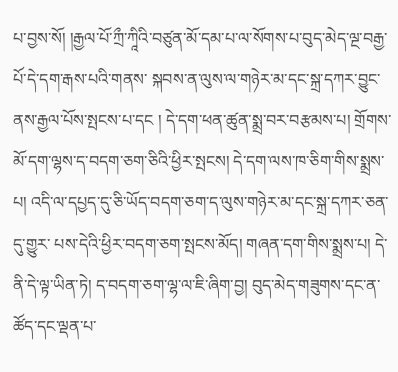པ་བྱས་སོ། །རྒྱལ་པོ་ཀྲྀ་ཀཱིའི་བཙུན་མོ་དམ་པ་ལ་སོགས་པ་བུད་མེད་ལྔ་བརྒྱ་པོ་དེ་དག་རྒས་པའི་གནས་ སྐབས་ན་ལུས་ལ་གཉེར་མ་དང་སྐྲ་དཀར་བྱུང་ནས་རྒྱལ་པོས་སྤངས་པ་དང ། དེ་དག་ཕན་ཚུན་སྨྲ་བར་བརྩམས་པ། གྲོགས་མོ་དག་ལྷས་ད་བདག་ཅག་ཅིའི་ཕྱིར་སྤངས། དེ་དག་ལས་ཁ་ཅིག་གིས་སྨྲས་པ། འདི་ལ་དཔྱད་དུ་ཅི་ཡོད་བདག་ཅག་ད་ལུས་གཉེར་མ་དང་སྐྲ་དཀར་ཅན་དུ་གྱུར་ པས་དེའི་ཕྱིར་བདག་ཅག་སྤངས་མོད། གཞན་དག་གིས་སྨྲས་པ། དེ་ནི་དེ་ལྟ་ཡིན་ཏེ། ད་བདག་ཅག་ལྷ་ལ་ཇི་ཞིག་བྱ། བུད་མེད་གཟུགས་དང་ན་ཚོད་དང་ལྡན་པ་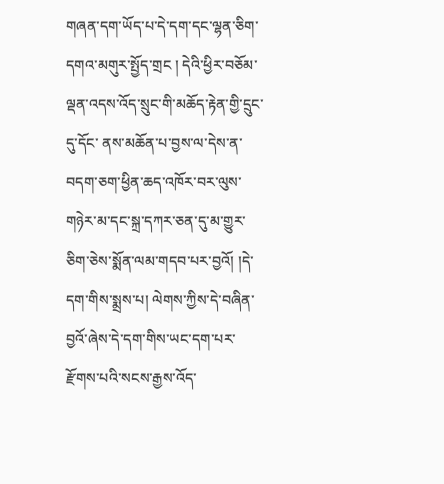གཞན་དག་ཡོད་པ་དེ་དག་དང་ལྷན་ཅིག་དགའ་མགུར་སྤྱོད་གྲང ། དེའི་ཕྱིར་བཅོམ་ལྡན་འདས་འོད་སྲུང་གི་མཆོད་རྟེན་གྱི་དྲུང་དུ་དོང་ ནས་མཆོན་པ་བྱས་ལ་དེས་ན་བདག་ཅག་ཕྱིན་ཆད་འཁོར་བར་ལུས་གཉེར་མ་དང་སྐྲ་དཀར་ཅན་དུ་མ་གྱུར་ཅིག་ཅེས་སྨོན་ལམ་གདབ་པར་བྱའོ། །དེ་དག་གིས་སྨྲས་པ། ལེགས་ཀྱིས་དེ་བཞིན་བྱའོ་ཞེས་དེ་དག་གིས་ཡང་དག་པར་རྫོགས་པའི་སངས་རྒྱས་འོད་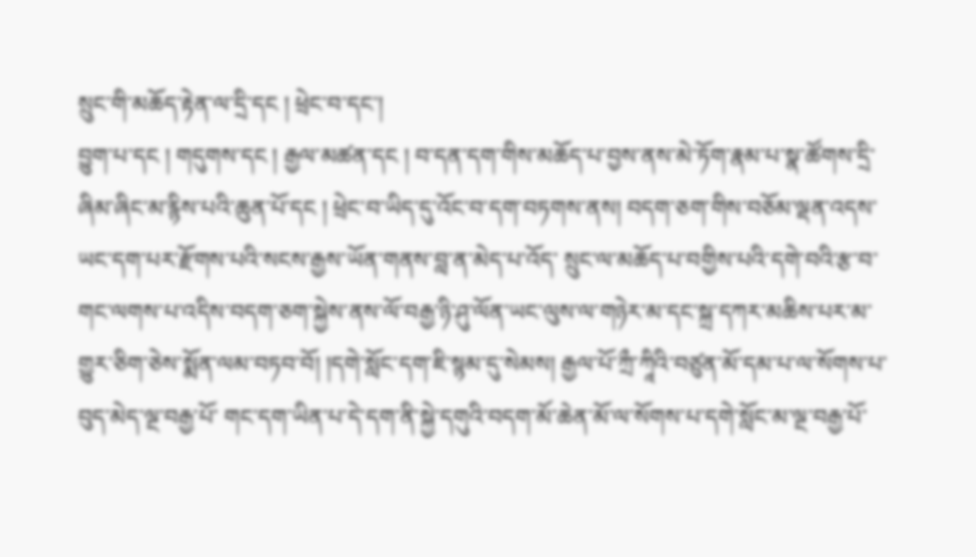སྲུང་གི་མཆོད་རྟེན་ལ་དྲི་དང ། ཕྲེང་བ་དང་།
བྱུག་པ་དང ། གདུགས་དང ། རྒྱལ་མཚན་དང ། བ་དན་དག་གིས་མཆོད་པ་བྱས་ནས་མེ་ཏོག་རྣམ་པ་སྣ་ཚོགས་དྲི་ཞིམ་ཞིང་མ་རྙིས་པའི་ཆུན་པོ་དང ། ཕྲེང་བ་ཡིད་དུ་འོང་བ་དག་བཏགས་ནས། བདག་ཅག་གིས་བཅོམ་ལྡན་འདས་ཡང་དག་པར་རྫོགས་པའི་སངས་རྒྱས་ཡོན་གནས་བླ་ན་མེད་པ་འོད་ སྲུང་ལ་མཆོད་པ་བགྱིས་པའི་དགེ་བའི་རྩ་བ་གང་ལགས་པ་འདིས་བདག་ཅག་སྐྱེས་ནས་ལོ་བརྒྱ་ཉི་ཤུ་ལོན་ཡང་ལུས་ལ་གཉེར་མ་དང་སྐྲ་དཀར་མཆིས་པར་མ་གྱུར་ཅིག་ཅེས་སྨོན་ལམ་བཏབ་བོ། །དགེ་སློང་དག་ཇི་སྙམ་དུ་སེམས། རྒྱལ་པོ་ཀྲྀ་ཀཱིའི་བཙུན་མོ་དམ་པ་ལ་སོགས་པ་བུད་མེད་ལྔ་བརྒྱ་པོ་ གང་དག་ཡིན་པ་དེ་དག་ནི་སྐྱེ་དགུའི་བདག་མོ་ཆེན་མོ་ལ་སོགས་པ་དགེ་སློང་མ་ལྔ་བརྒྱ་པོ་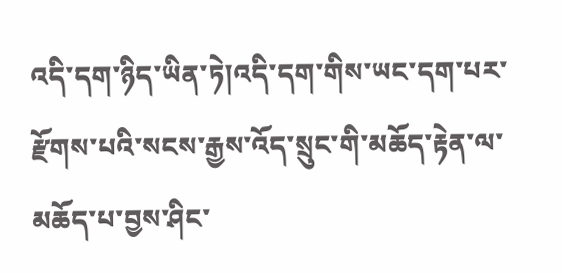འདི་དག་ཉིད་ཡིན་ཏེ།འདི་དག་གིས་ཡང་དག་པར་རྫོགས་པའི་སངས་རྒྱས་འོད་སྲུང་གི་མཆོད་རྟེན་ལ་མཆོད་པ་བྱས་ཤིང་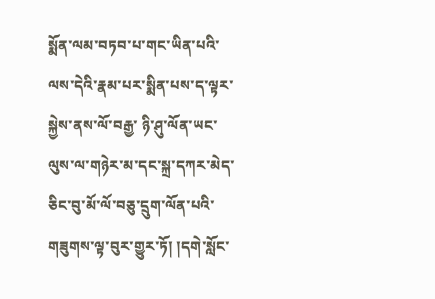སྨོན་ལམ་བཏབ་པ་གང་ཡིན་པའི་ལས་དེའི་རྣམ་པར་སྨིན་པས་ད་ལྟར་སྐྱེས་ནས་ལོ་བརྒྱ་ ཉི་ཤུ་ལོན་ཡང་ལུས་ལ་གཉེར་མ་དང་སྐྲ་དཀར་མེད་ཅིང་བུ་མོ་ལོ་བཅུ་དྲུག་ལོན་པའི་གཟུགས་ལྟ་བུར་གྱུར་ཏོ། །དགེ་སློང་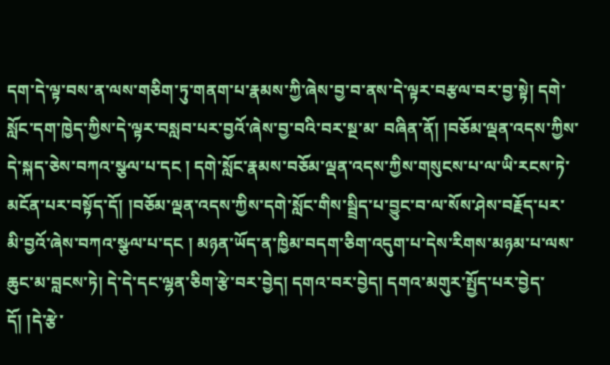དག་དེ་ལྟ་བས་ན་ལས་གཅིག་ཏུ་གནག་པ་རྣམས་ཀྱི་ཞེས་བྱ་བ་ནས་དེ་ལྟར་བརྩལ་བར་བྱ་སྟེ། དགེ་སློང་དག་ཁྱེད་ཀྱིས་དེ་ལྟར་བསླབ་པར་བྱའོ་ཞེས་བྱ་བའི་བར་སྔ་མ་ བཞིན་ནོ། །བཅོམ་ལྡན་འདས་ཀྱིས་དེ་སྐད་ཅེས་བཀའ་སྩལ་པ་དང ། དགེ་སློང་རྣམས་བཅོམ་ལྡན་འདས་ཀྱིས་གསུངས་པ་ལ་ཡི་རངས་ཏེ་མངོན་པར་བསྟོད་དོ། །བཅོམ་ལྡན་འདས་ཀྱིས་དགེ་སློང་གིས་སྦྲིད་པ་བྱུང་བ་ལ་སོས་ཤེས་བརྗོད་པར་མི་བྱའོ་ཞེས་བཀའ་སྩལ་པ་དང ། མཉན་ཡོད་ན་ཁྱིམ་བདག་ཅིག་འདུག་པ་དེས་རིགས་མཉམ་པ་ལས་ཆུང་མ་བླངས་ཏེ། དེ་དེ་དང་ལྷན་ཅིག་རྩེ་བར་བྱེད། དགའ་བར་བྱེད། དགའ་མགུར་སྤྱོད་པར་བྱེད་དོ། །དེ་རྩེ་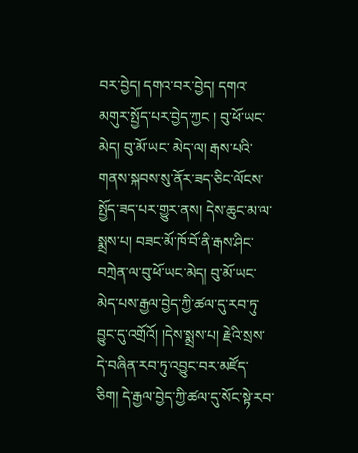བར་བྱེད། དགའ་བར་བྱེད། དགའ་མགུར་སྤྱོད་པར་བྱེད་ཀྱང ། བུ་ཕོ་ཡང་མེད། བུ་མོ་ཡང་ མེད་ལ། རྒས་པའི་གནས་སྐབས་སུ་ནོར་ཟད་ཅིང་ལོངས་སྤྱོད་ཟད་པར་གྱུར་ནས། དེས་ཆུང་མ་ལ་སྨྲས་པ། བཟང་མོ་ཁོ་བོ་ནི་རྒས་ཤིང་བཀྲེན་ལ་བུ་ཕོ་ཡང་མེད། བུ་མོ་ཡང་མེད་པས་རྒྱལ་བྱེད་ཀྱི་ཚལ་དུ་རབ་ཏུ་བྱུང་དུ་འགྲོའོ། །དེས་སྨྲས་པ། རྗེའི་སྲས་དེ་བཞིན་རབ་ཏུ་འབྱུང་བར་མཛོད་
ཅིག། དེ་རྒྱལ་བྱེད་ཀྱི་ཚལ་དུ་སོང་སྟེ་རབ་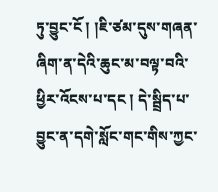ཏུ་བྱུང་ངོ ། །ཇི་ཙམ་དུས་གཞན་ཞིག་ན་དེའི་ཆུང་མ་བལྟ་བའི་ཕྱིར་འོངས་པ་དང ། དེ་སྦྲིད་པ་བྱུང་ན་དགེ་སློང་གང་གིས་ཀྱང་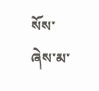སོས་ཞེས་མ་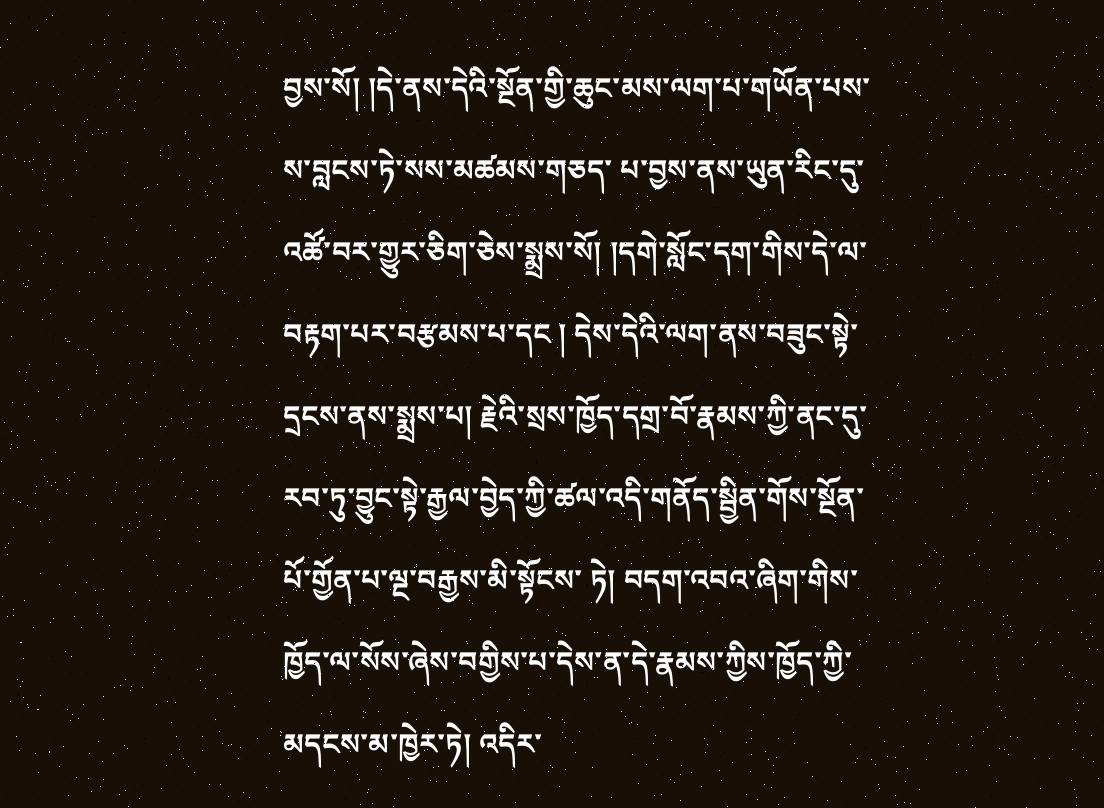བྱས་སོ། །དེ་ནས་དེའི་སྔོན་གྱི་ཆུང་མས་ལག་པ་གཡོན་པས་ས་བླངས་ཏེ་སས་མཚམས་གཅད་ པ་བྱས་ནས་ཡུན་རིང་དུ་འཚོ་བར་གྱུར་ཅིག་ཅེས་སྨྲས་སོ། །དགེ་སློང་དག་གིས་དེ་ལ་བརྟག་པར་བརྩམས་པ་དང ། དེས་དེའི་ལག་ནས་བཟུང་སྟེ་དྲངས་ནས་སྨྲས་པ། རྗེའི་སྲས་ཁྱོད་དགྲ་བོ་རྣམས་ཀྱི་ནང་དུ་རབ་ཏུ་བྱུང་སྟེ་རྒྱལ་བྱེད་ཀྱི་ཚལ་འདི་གནོད་སྦྱིན་གོས་སྔོན་པོ་གྱོན་པ་ལྔ་བརྒྱས་མི་སྟོངས་ ཏེ། བདག་འབའ་ཞིག་གིས་ཁྱོད་ལ་སོས་ཞེས་བགྱིས་པ་དེས་ན་དེ་རྣམས་ཀྱིས་ཁྱོད་ཀྱི་མདངས་མ་ཁྱེར་ཏེ། འདིར་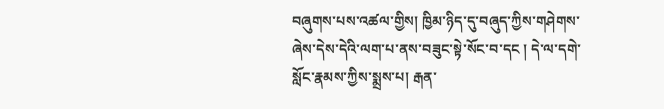བཞུགས་པས་འཚལ་གྱིས། ཁྱིམ་ཉིད་དུ་བཞུད་ཀྱིས་གཤེགས་ཞེས་དེས་དེའི་ལག་པ་ནས་བཟུང་སྟེ་སོང་བ་དང ། དེ་ལ་དགེ་སློང་རྣམས་ཀྱིས་སྨྲས་པ། རྒན་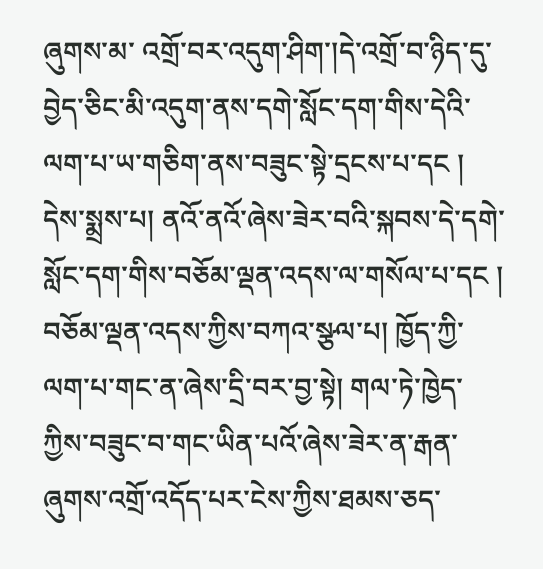ཞུགས་མ་ འགྲོ་བར་འདུག་ཤིག་།དེ་འགྲོ་བ་ཉིད་དུ་བྱེད་ཅིང་མི་འདུག་ནས་དགེ་སློང་དག་གིས་དེའི་ལག་པ་ཡ་གཅིག་ནས་བཟུང་སྟེ་དྲངས་པ་དང ། དེས་སྨྲས་པ། ནའོ་ནའོ་ཞེས་ཟེར་བའི་སྐབས་དེ་དགེ་སློང་དག་གིས་བཅོམ་ལྡན་འདས་ལ་གསོལ་པ་དང ། བཅོམ་ལྡན་འདས་ཀྱིས་བཀའ་སྩལ་པ། ཁྱོད་ཀྱི་ ལག་པ་གང་ན་ཞེས་དྲི་བར་བྱ་སྟེ། གལ་ཏེ་ཁྱེད་ཀྱིས་བཟུང་བ་གང་ཡིན་པའོ་ཞེས་ཟེར་ན་རྒན་ཞུགས་འགྲོ་འདོད་པར་ངེས་ཀྱིས་ཐམས་ཅད་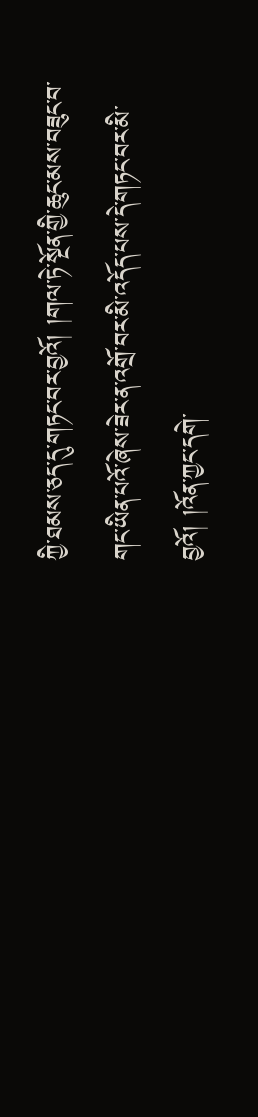ཀྱི་ཐམས་ཅད་དུ་གཏང་བར་བྱའོ། །གལ་ཏེ་སྔོན་གྱི་ཆུང་མས་བཟུང་བ་གང་ཡིན་པའོ་ཞེས་ཟེར་ན་འགྲོ་བར་མི་འདོད་པས་དེ་གཏང་བར་མི་བྱའོ། །འོན་ཀྱང་དགེ་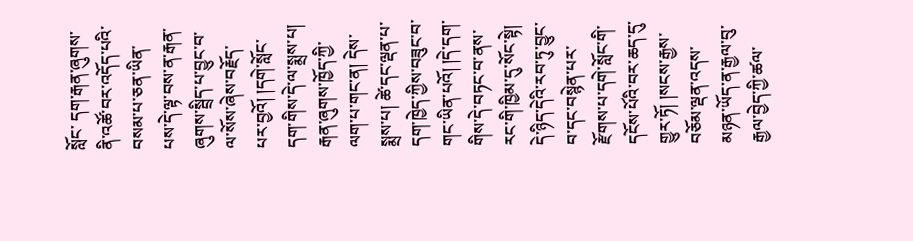སློང་ དག་རྒན་ཞུགས་ནི་འཚོ་བར་འདོད་པའི་བསམ་པ་ཅན་ཡིན་པས་དེ་ལྟ་བས་ན་རྒན་ཞུགས་སྦྲིད་པ་བྱུང་བ་ལ་སོས་ཞེས་བརྗོད་པར་བྱའོ། །དགེ་སློང་དག་གིས་དེ་ལ་སྨྲས་པ། རྒན་ཞུགས་ཁྱོད་ཀྱི་ལག་པ་གང་ན། དེས་སྨྲས་པ། ཚེ་དང་ལྡན་པ་དག་ཁྱེད་ཀྱིས་བཟུང་བ་གང་ཡིན་པའོ། །དེ་དག་ གིས་དེ་བཏང་བ་ནས་རང་གི་ཁྱིམ་དུ་སོང་སྟེ། དེ་ཉིད་དེའི་རབ་ཏུ་བྱུང་བ་དང་བསྙེན་པར་རྫོགས་པ་དགེ་སློང་གི་དངོས་པོའི་བར་ཆད་དུ་གྱུར་ཏོ། །སངས་རྒྱས་བཅོམ་ལྡན་འདས་མཉན་ཡོད་ན་རྒྱལ་བུ་རྒྱལ་བྱེད་ཀྱི་ཚལ་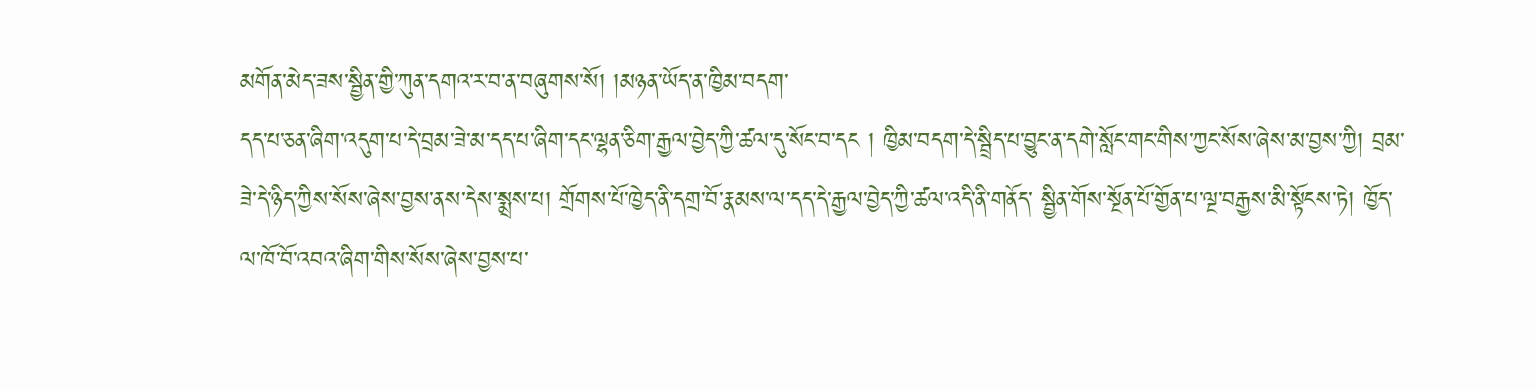མགོན་མེད་ཟས་སྦྱིན་གྱི་ཀུན་དགའ་ར་བ་ན་བཞུགས་སོ། །མཉན་ཡོད་ན་ཁྱིམ་བདག་
དད་པ་ཅན་ཞིག་འདུག་པ་དེ་བྲམ་ཟེ་མ་དད་པ་ཞིག་དང་ལྷན་ཅིག་རྒྱལ་བྱེད་ཀྱི་ཚལ་དུ་སོང་བ་དང ། ཁྱིམ་བདག་དེ་སྦྲིད་པ་བྱུང་ན་དགེ་སློང་གང་གིས་ཀྱང་སོས་ཞེས་མ་བྱས་ཀྱི། བྲམ་ཟེ་དེ་ཉིད་ཀྱིས་སོས་ཞེས་བྱས་ནས་དེས་སྨྲས་པ། གྲོགས་པོ་ཁྱེད་ནི་དགྲ་བོ་རྣམས་ལ་དད་དེ་རྒྱལ་བྱེད་ཀྱི་ཚལ་འདི་ནི་གནོད་ སྦྱིན་གོས་སྔོན་པོ་གྱོན་པ་ལྔ་བརྒྱས་མི་སྟོངས་ཏེ། ཁྱོད་ལ་ཁོ་བོ་འབའ་ཞིག་གིས་སོས་ཞེས་བྱས་པ་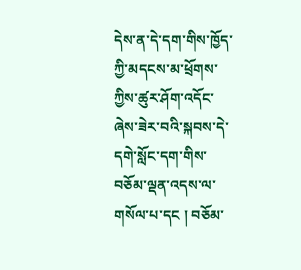དེས་ན་དེ་དག་གིས་ཁྱོད་ཀྱི་མདངས་མ་ཕྲོགས་ཀྱིས་ཚུར་ཤོག་འདོང་ཞེས་ཟེར་བའི་སྐབས་དེ་དགེ་སློང་དག་གིས་བཅོམ་ལྡན་འདས་ལ་གསོལ་པ་དང ། བཅོམ་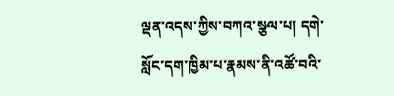ལྡན་འདས་ཀྱིས་བཀའ་སྩལ་པ། དགེ་སློང་དག་ཁྱིམ་པ་རྣམས་ནི་འཚོ་བའི་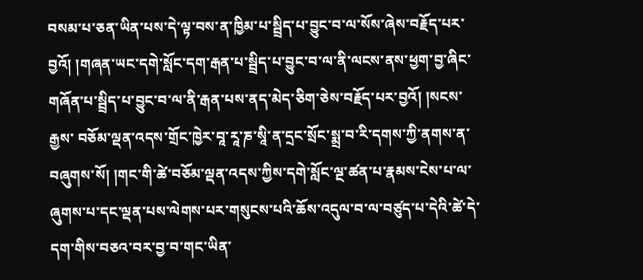བསམ་པ་ཅན་ཡིན་པས་དེ་ལྟ་བས་ན་ཁྱིམ་པ་སྦྲིད་པ་བྱུང་བ་ལ་སོས་ཞེས་བརྗོད་པར་བྱའོ། །གཞན་ཡང་དགེ་སློང་དག་རྒན་པ་སྦྲིད་པ་བྱུང་བ་ལ་ནི་ལངས་ནས་ཕྱག་བྱ་ཞིང་གཞོན་པ་སྦྲིད་པ་བྱུང་བ་ལ་ནི་རྒན་པས་ནད་མེད་ཅིག་ཅེས་བརྗོད་པར་བྱའོ། །སངས་རྒྱས་ བཅོམ་ལྡན་འདས་གྲོང་ཁྱེར་བཱ་རཱ་ཎ་སཱི་ན་དྲང་སྲོང་སྨྲ་བ་རི་དགས་ཀྱི་ནགས་ན་བཞུགས་སོ། །གང་གི་ཚེ་བཅོམ་ལྡན་འདས་ཀྱིས་དགེ་སློང་ལྔ་ཚན་པ་རྣམས་ངེས་པ་ལ་ཞུགས་པ་དང་ལྡན་པས་ལེགས་པར་གསུངས་པའི་ཆོས་འདུལ་བ་ལ་བཙུད་པ་དེའི་ཚེ་དེ་དག་གིས་བཅའ་བར་བྱ་བ་གང་ཡིན་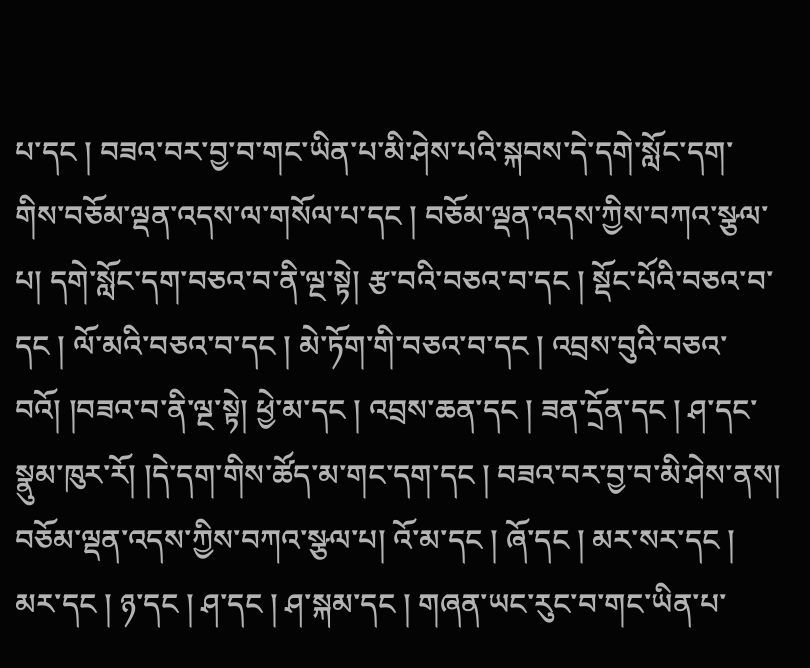པ་དང ། བཟའ་བར་བྱ་བ་གང་ཡིན་པ་མི་ཤེས་པའི་སྐབས་དེ་དགེ་སློང་དག་གིས་བཅོམ་ལྡན་འདས་ལ་གསོལ་པ་དང ། བཅོམ་ལྡན་འདས་ཀྱིས་བཀའ་སྩལ་པ། དགེ་སློང་དག་བཅའ་བ་ནི་ལྔ་སྟེ། རྩ་བའི་བཅའ་བ་དང ། སྡོང་པོའི་བཅའ་བ་དང ། ལོ་མའི་བཅའ་བ་དང ། མེ་ཏོག་གི་བཅའ་བ་དང ། འབྲས་བུའི་བཅའ་བའོ། །བཟའ་བ་ནི་ལྔ་སྟེ། ཕྱེ་མ་དང ། འབྲས་ཆན་དང ། ཟན་དྲོན་དང ། ཤ་དང་སྣུམ་ཁུར་རོ། །དེ་དག་གིས་ཚོད་མ་གང་དག་དང ། བཟའ་བར་བྱ་བ་མི་ཤེས་ནས། བཅོམ་ལྡན་འདས་ཀྱིས་བཀའ་སྩལ་པ། འོ་མ་དང ། ཞོ་དང ། མར་སར་དང ། མར་དང ། ཉ་དང ། ཤ་དང ། ཤ་སྐམ་དང ། གཞན་ཡང་རུང་བ་གང་ཡིན་པ་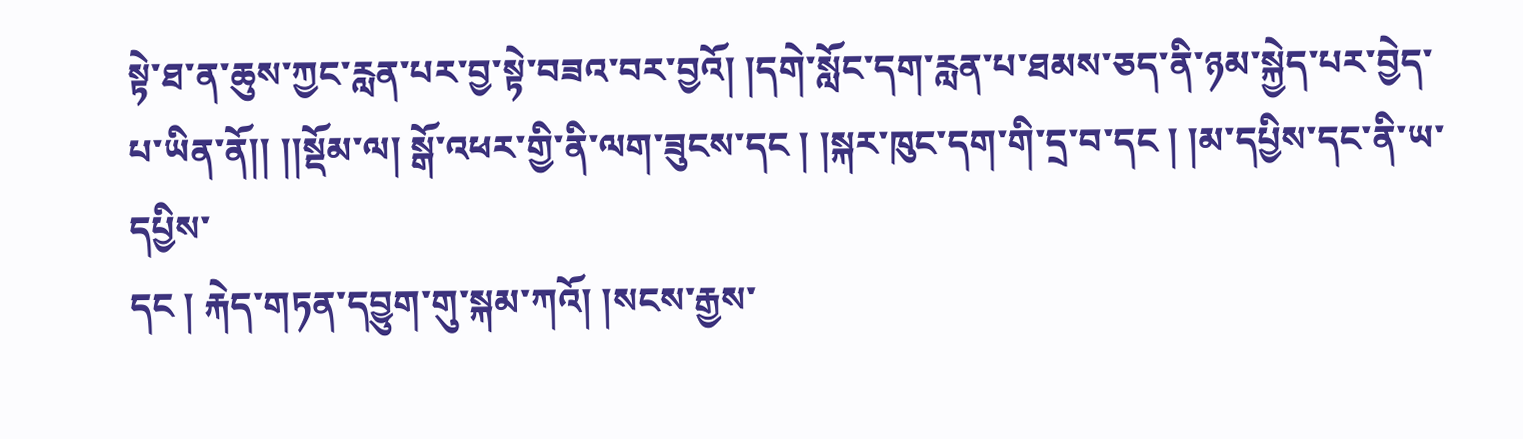སྟེ་ཐ་ན་ཆུས་ཀྱང་རླན་པར་བྱ་སྟེ་བཟའ་བར་བྱའོ། །དགེ་སློང་དག་རླན་པ་ཐམས་ཅད་ནི་ཉམ་སྐྱེད་པར་བྱེད་པ་ཡིན་ནོ།། །།སྡོམ་ལ། སྒོ་འཕར་གྱི་ནི་ལག་ཟུངས་དང ། །སྐར་ཁུང་དག་གི་དྲ་བ་དང ། །མ་དཔྱིས་དང་ནི་ཡ་དཔྱིས་
དང ། རྐེད་གཏན་དབྱུག་གུ་སྐམ་ཀའོ། །སངས་རྒྱས་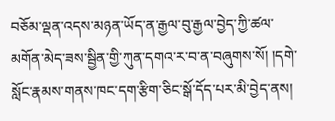བཅོམ་ལྡན་འདས་མཉན་ཡོད་ན་རྒྱལ་བུ་རྒྱལ་བྱེད་ཀྱི་ཚལ་མགོན་མེད་ཟས་སྦྱིན་གྱི་ཀུན་དགའ་ར་བ་ན་བཞུགས་སོ། །དགེ་སློང་རྣམས་གནས་ཁང་དག་རྩིག་ཅིང་སྒོ་དོད་པར་མི་བྱེད་ནས།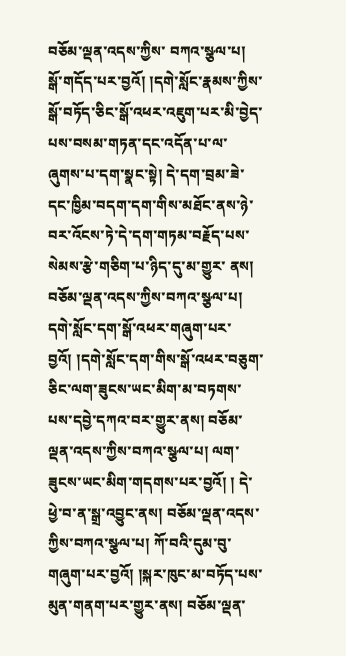བཅོམ་ལྡན་འདས་ཀྱིས་ བཀའ་སྩལ་པ། སྒོ་གདོད་པར་བྱའོ། །དགེ་སློང་རྣམས་ཀྱིས་སྒོ་བཏོད་ཅིང་སྒོ་འཕར་འཇུག་པར་མི་བྱེད་པས་བསམ་གཏན་དང་འདོན་པ་ལ་ཞུགས་པ་དག་སྣང་སྟེ། དེ་དག་བྲམ་ཟེ་དང་ཁྱིམ་བདག་དག་གིས་མཐོང་ནས་ཉེ་བར་འོངས་ཏེ་དེ་དག་གཏམ་བརྗོད་པས་སེམས་རྩེ་གཅིག་པ་ཉིད་དུ་མ་གྱུར་ ནས། བཅོམ་ལྡན་འདས་ཀྱིས་བཀའ་སྩལ་པ། དགེ་སློང་དག་སྒོ་འཕར་གཞུག་པར་བྱའོ། །དགེ་སློང་དག་གིས་སྒོ་འཕར་བཅུག་ཅིང་ལག་ཟུངས་ཡང་མིག་མ་བཏགས་པས་དབྱེ་དཀའ་བར་གྱུར་ནས། བཅོམ་ལྡན་འདས་ཀྱིས་བཀའ་སྩལ་པ། ལག་ཟུངས་ཡང་མིག་གདགས་པར་བྱའོ། ། དེ་ཕྱེ་བ་ན་སྒྲ་འབྱུང་ནས། བཅོམ་ལྡན་འདས་ཀྱིས་བཀའ་སྩལ་པ། ཀོ་བའི་དུམ་བུ་གཞུག་པར་བྱའོ། །སྐར་ཁུང་མ་བཏོད་པས་མུན་གནག་པར་གྱུར་ནས། བཅོམ་ལྡན་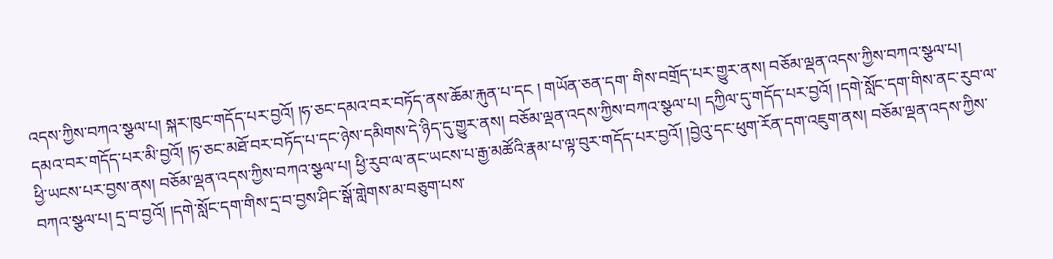འདས་ཀྱིས་བཀའ་སྩལ་པ། སྐར་ཁུང་གདོད་པར་བྱའོ། །ཧ་ཅང་དམའ་བར་བཏོད་ནས་ཆོམ་རྐུན་པ་དང ། གཡོན་ཅན་དག་ གིས་བགྲོད་པར་གྱུར་ནས། བཅོམ་ལྡན་འདས་ཀྱིས་བཀའ་སྩལ་པ། དམའ་བར་གདོད་པར་མི་བྱའོ། །ཧ་ཅང་མཐོ་བར་བཏོད་པ་དང་ཉེས་དམིགས་དེ་ཉིད་དུ་གྱུར་ནས། བཅོམ་ལྡན་འདས་ཀྱིས་བཀའ་སྩལ་པ། དཀྱིལ་དུ་གདོད་པར་བྱའོ། །དགེ་སློང་དག་གིས་ནང་རུབ་ལ་ཕྱི་ཡངས་པར་བྱས་ནས། བཅོམ་ལྡན་འདས་ཀྱིས་བཀའ་སྩལ་པ། ཕྱི་རུབ་ལ་ནང་ཡངས་པ་རྒྱ་མཚོའི་རྣམ་པ་ལྟ་བུར་གདོད་པར་བྱའོ། །བྱེའུ་དང་ཕུག་རོན་དག་འཇུག་ནས། བཅོམ་ལྡན་འདས་ཀྱིས་བཀའ་སྩལ་པ། དྲ་བ་བྱའོ། །དགེ་སློང་དག་གིས་དྲ་བ་བྱས་ཤིང་སྒོ་གླེགས་མ་བཅུག་པས་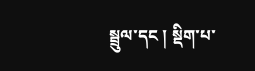སྦྲུལ་དང ། སྡིག་པ་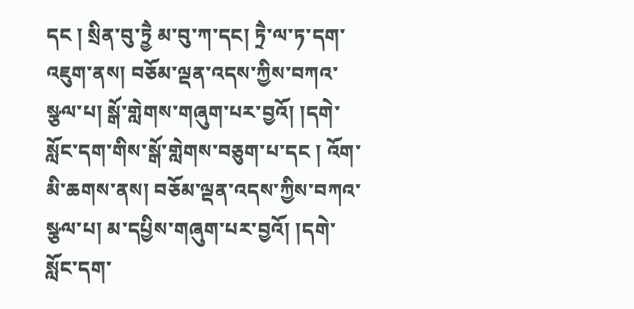དང ། སྲིན་བུ་ཏྲྱཻ མ་བུ་ཀ་དང། ཏྲཻ་ལ་ཏ་དག་འཇུག་ནས། བཅོམ་ལྡན་འདས་ཀྱིས་བཀའ་སྩལ་པ། སྒོ་གླེགས་གཞུག་པར་བྱའོ། །དགེ་སློང་དག་གིས་སྒོ་གླེགས་བཅུག་པ་དང ། འོག་མི་ཆགས་ནས། བཅོམ་ལྡན་འདས་ཀྱིས་བཀའ་སྩལ་པ། མ་དཔྱིས་གཞུག་པར་བྱའོ། །དགེ་སློང་དག་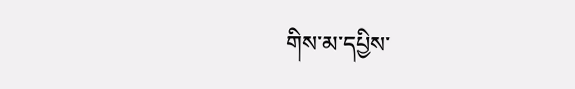གིས་མ་དཔྱིས་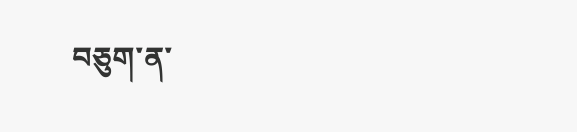བཅུག་ན་